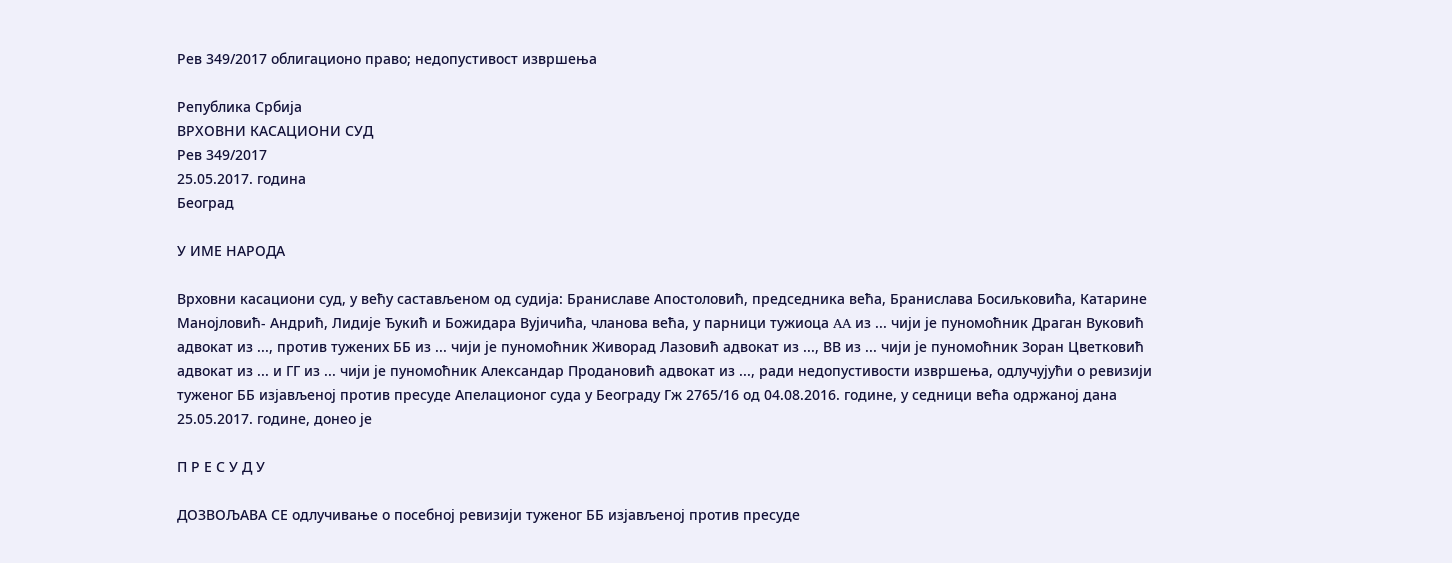Рев 349/2017 облигационо право; недопустивост извршења

Република Србија
ВРХОВНИ КАСАЦИОНИ СУД
Рев 349/2017
25.05.2017. година
Београд

У ИМЕ НАРОДА

Врховни касациони суд, у већу састављеном од судија: Браниславе Апостоловић, председника већа, Бранислава Босиљковића, Катарине Манојловић- Андрић, Лидије Ђукић и Божидара Вујичића, чланова већа, у парници тужиоца AA из ... чији је пуномоћник Драган Вуковић адвокат из ..., против тужених ББ из ... чији је пуномоћник Живорад Лазовић адвокат из ..., ВВ из ... чији је пуномоћник Зоран Цветковић адвокат из ... и ГГ из ... чији је пуномоћник Александар Продановић адвокат из ..., ради недопустивости извршења, одлучујући о ревизији туженог ББ изјављеној против пресуде Апелационог суда у Београду Гж 2765/16 од 04.08.2016. године, у седници већа одржаној дана 25.05.2017. године, донео је

П Р Е С У Д У

ДОЗВОЉАВА СЕ одлучивање о посебној ревизији туженог ББ изјављеној против пресуде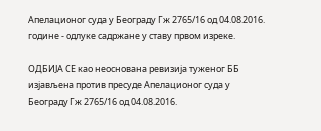Апелационог суда у Београду Гж 2765/16 од 04.08.2016. године - одлуке садржане у ставу првом изреке.

ОДБИЈА СЕ као неоснована ревизија туженог ББ изјављена против пресуде Апелационог суда у Београду Гж 2765/16 од 04.08.2016.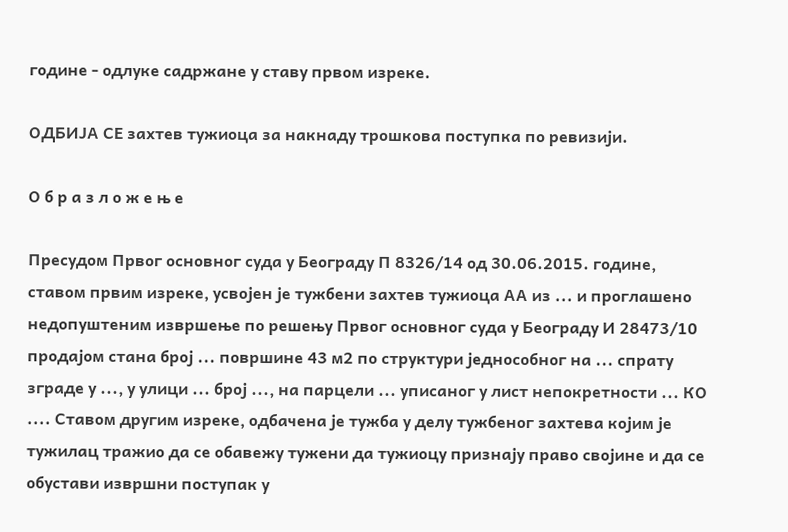године - одлуке садржане у ставу првом изреке.

ОДБИЈА СЕ захтев тужиоца за накнаду трошкова поступка по ревизији.

О б р а з л о ж е њ е

Пресудом Првог основног суда у Београду П 8326/14 од 30.06.2015. године, ставом првим изреке, усвојен је тужбени захтев тужиоца АА из ... и проглашено недопуштеним извршење по решењу Првог основног суда у Београду И 28473/10 продајом стана број ... површине 43 м2 по структури једнособног на ... спрату зграде у ..., у улици ... број ..., на парцели ... уписаног у лист непокретности ... КО .... Ставом другим изреке, одбачена је тужба у делу тужбеног захтева којим је тужилац тражио да се обавежу тужени да тужиоцу признају право својине и да се обустави извршни поступак у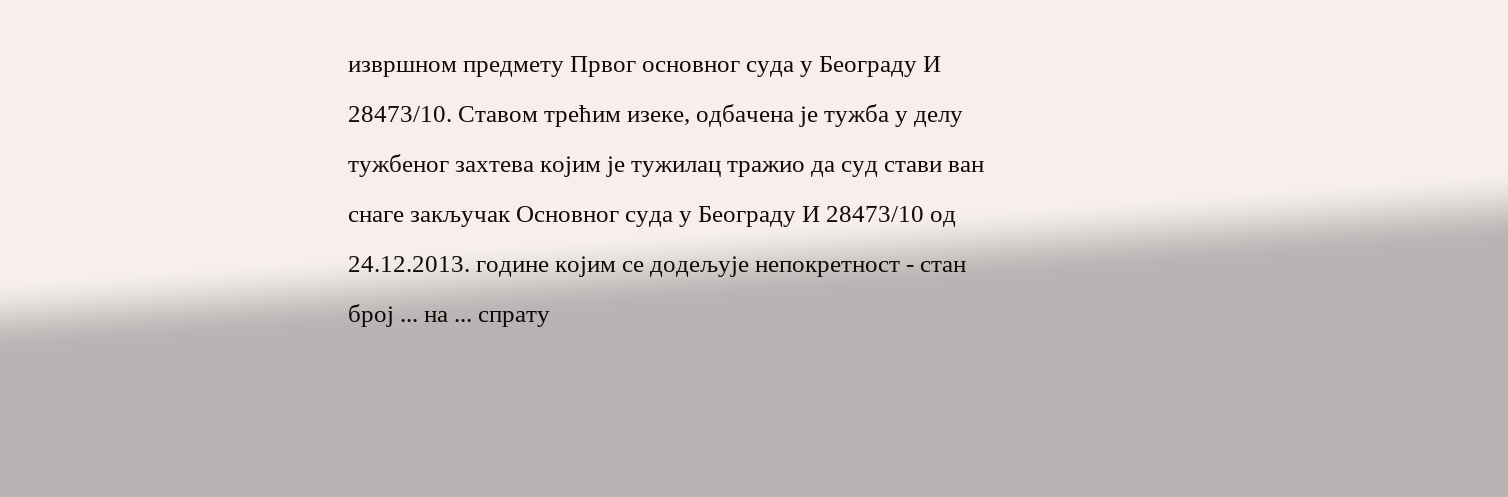извршном предмету Првог основног суда у Београду И 28473/10. Ставом трећим изеке, одбачена је тужба у делу тужбеног захтева којим је тужилац тражио да суд стави ван снаге закључак Основног суда у Београду И 28473/10 од 24.12.2013. године којим се додељује непокретност - стан број ... на ... спрату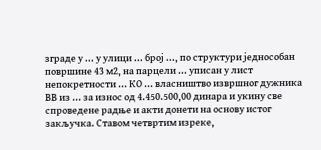зграде у ... у улици ... број ..., по структури једнособан површине 43 м2, на парцели ... уписан у лист непокретности ... КО ... власништво извршног дужника ВВ из ... за износ од 4.450.500,00 динара и укину све спроведене радње и акти донети на основу истог закључка. Ставом четвртим изреке,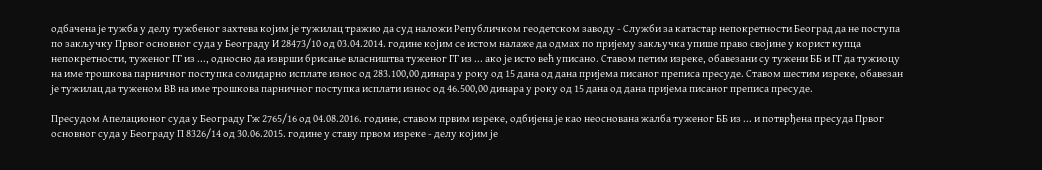одбачена је тужба у делу тужбеног захтева којим је тужилац тражио да суд наложи Републичком геодетском заводу - Служби за катастар непокретности Београд да не поступа по закључку Првог основног суда у Београду И 28473/10 од 03.04.2014. године којим се истом налаже да одмах по пријему закључка упише право својине у корист купца непокретности, туженог ГГ из ..., односно да изврши брисање власништва туженог ГГ из ... ако је исто већ уписано. Ставом петим изреке, обавезани су тужени ББ и ГГ да тужиоцу на име трошкова парничног поступка солидарно исплате износ од 283.100,00 динара у року од 15 дана од дана пријема писаног преписа пресуде. Ставом шестим изреке, обавезан је тужилац да туженом ВВ на име трошкова парничног поступка исплати износ од 46.500,00 динара у року од 15 дана од дана пријема писаног преписа пресуде.

Пресудом Апелационог суда у Београду Гж 2765/16 од 04.08.2016. године, ставом првим изреке, одбијена је као неоснована жалба туженог ББ из ... и потврђена пресуда Првог основног суда у Београду П 8326/14 од 30.06.2015. године у ставу првом изреке - делу којим је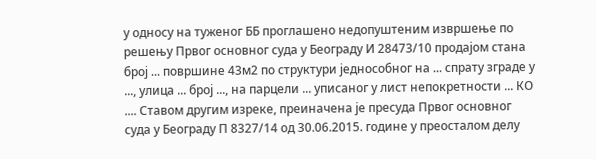у односу на туженог ББ проглашено недопуштеним извршење по решењу Првог основног суда у Београду И 28473/10 продајом стана број ... површине 43м2 по структури једнособног на ... спрату зграде у ..., улица ... број ..., на парцели ... уписаног у лист непокретности ... КО .... Ставом другим изреке, преиначена је пресуда Првог основног суда у Београду П 8327/14 од 30.06.2015. године у преосталом делу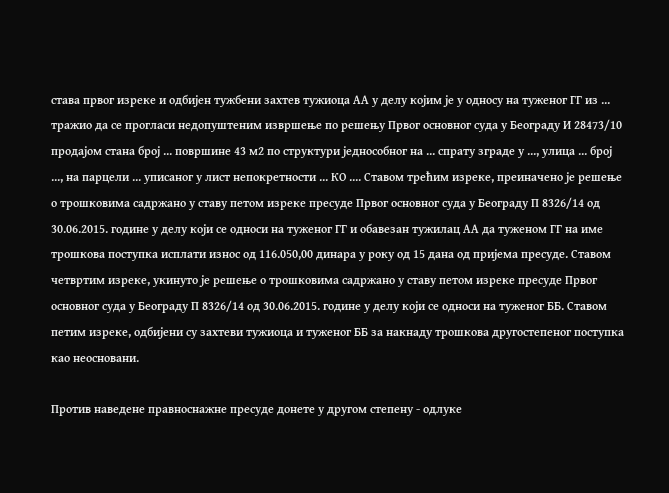става првог изреке и одбијен тужбени захтев тужиоца АА у делу којим је у односу на туженог ГГ из ... тражио да се прогласи недопуштеним извршење по решењу Првог основног суда у Београду И 28473/10 продајом стана број ... површине 43 м2 по структури једнособног на ... спрату зграде у ..., улица ... број ..., на парцели ... уписаног у лист непокретности ... КО .... Ставом трећим изреке, преиначено је решење о трошковима садржано у ставу петом изреке пресуде Првог основног суда у Београду П 8326/14 од 30.06.2015. године у делу који се односи на туженог ГГ и обавезан тужилац АА да туженом ГГ на име трошкова поступка исплати износ од 116.050,00 динара у року од 15 дана од пријема пресуде. Ставом четвртим изреке, укинуто је решење о трошковима садржано у ставу петом изреке пресуде Првог основног суда у Београду П 8326/14 од 30.06.2015. године у делу који се односи на туженог ББ. Ставом петим изреке, одбијени су захтеви тужиоца и туженог ББ за накнаду трошкова другостепеног поступка као неосновани.

Против наведене правноснажне пресуде донете у другом степену - одлуке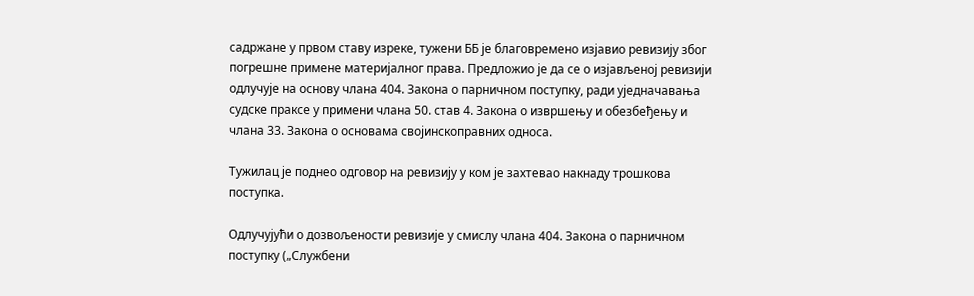садржане у првом ставу изреке, тужени ББ је благовремено изјавио ревизију због погрешне примене материјалног права. Предложио је да се о изјављеној ревизији одлучује на основу члана 404. Закона о парничном поступку, ради уједначавања судске праксе у примени члана 50. став 4. Закона о извршењу и обезбеђењу и члана 33. Закона о основама својинскоправних односа.

Тужилац је поднео одговор на ревизију у ком је захтевао накнаду трошкова поступка.

Одлучујући о дозвољености ревизије у смислу члана 404. Закона о парничном поступку („Службени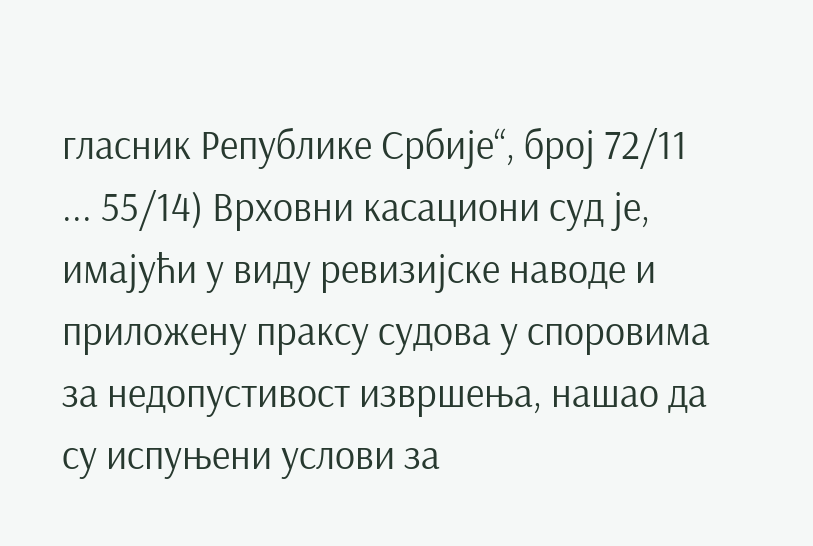гласник Републике Србије“, број 72/11 ... 55/14) Врховни касациони суд је, имајући у виду ревизијске наводе и приложену праксу судова у споровима за недопустивост извршења, нашао да су испуњени услови за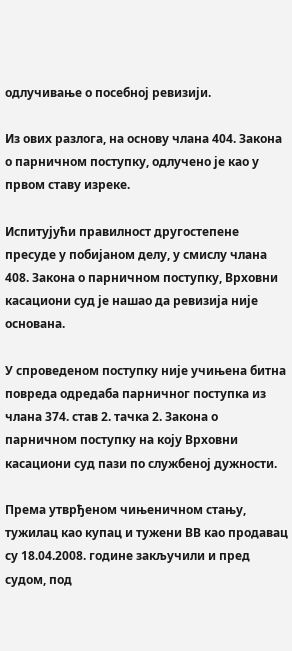одлучивање о посебној ревизији.

Из ових разлога, на основу члана 404. Закона о парничном поступку, одлучено је као у првом ставу изреке.

Испитујући правилност другостепене пресуде у побијаном делу, у смислу члана 408. Закона о парничном поступку, Врховни касациони суд је нашао да ревизија није основана.

У спроведеном поступку није учињена битна повреда одредаба парничног поступка из члана 374. став 2. тачка 2. Закона о парничном поступку на коју Врховни касациони суд пази по службеној дужности.

Према утврђеном чињеничном стању, тужилац као купац и тужени ВВ као продавац су 18.04.2008. године закључили и пред судом, под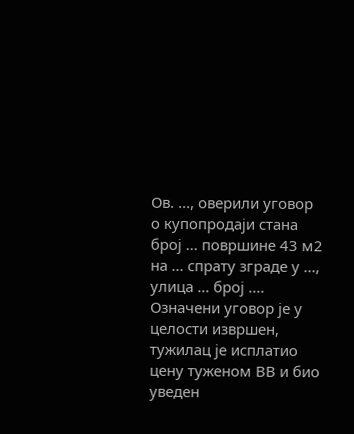Ов. ..., оверили уговор о купопродаји стана број ... површине 43 м2 на ... спрату зграде у ..., улица ... број .... Означени уговор је у целости извршен, тужилац је исплатио цену туженом ВВ и био уведен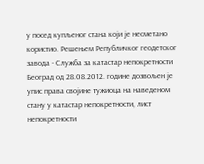у посед купљеног стана који је несметано користио. Решењем Републичког геодетског завода - Служба за катастар непокретности Београд од 28.08.2012. године дозвољен је упис права својине тужиоца на наведеном стану у катастар непокретности, лист непокретности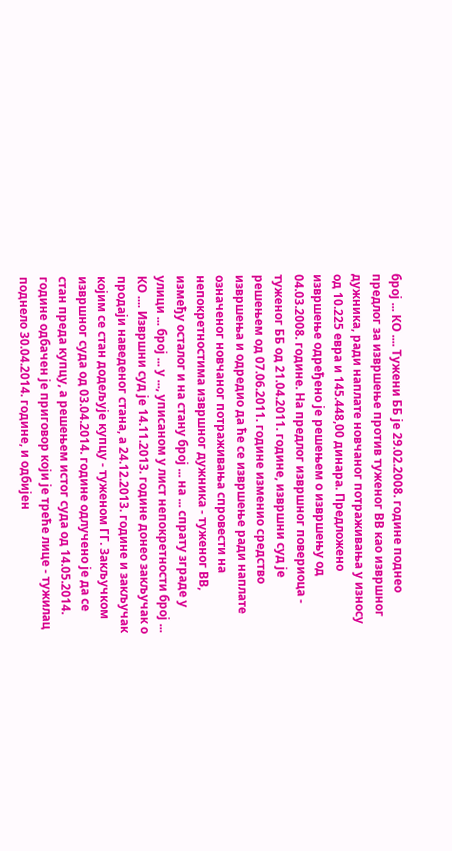број ... КО .... Тужени ББ је 29.02.2008. године поднео предлог за извршење против туженог ВВ као извршног дужника, ради наплате новчаног потраживања у износу од 10.225 евра и 145.448,00 динара. Предложено извршење одређено је решењем о извршењу од 04.03.2008. године. На предлог извршног повериоца - туженог ББ од 21.04.2011. године, извршни суд је решењем од 07.06.2011. године изменио средство извршења и одредио да ће се извршење ради наплате означеног новчаног потраживања спровести на непокретностима извршног дужника - туженог ВВ, између осталог и на стану број ... на ... спрату зграде у улици ... број ... у ..., уписаном у лист непокретности број ... КО .... Извршни суд је 14.11.2013. године донео закључак о продаји наведеног стана, а 24.12.2013. године и закључак којим се стан додељује купцу - туженом ГГ. Закључком извршног суда од 03.04.2014. године одлучено је да се стан преда купцу, а решењем истог суда од 14.05.2014. године одбачен је приговор који је треће лице - тужилац поднело 30.04.2014. године, и одбијен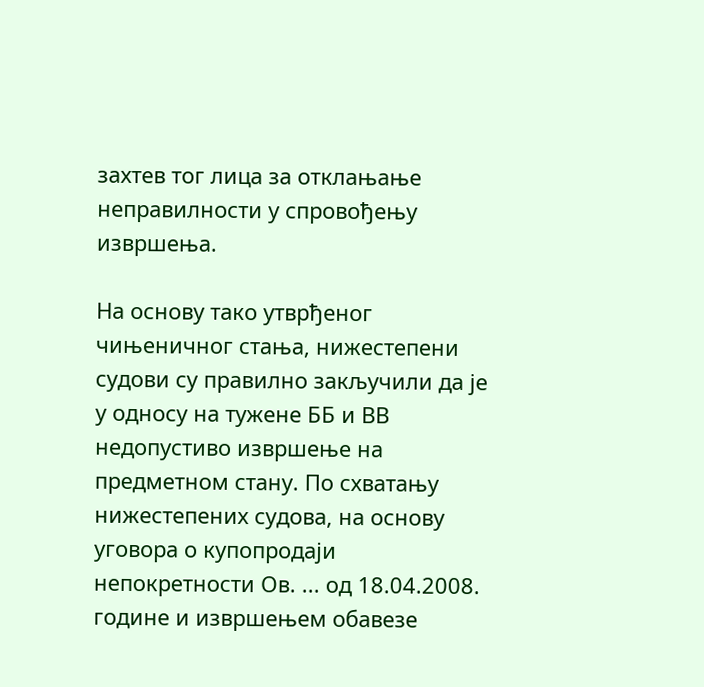захтев тог лица за отклањање неправилности у спровођењу извршења.

На основу тако утврђеног чињеничног стања, нижестепени судови су правилно закључили да је у односу на тужене ББ и ВВ недопустиво извршење на предметном стану. По схватању нижестепених судова, на основу уговора о купопродаји непокретности Ов. ... од 18.04.2008. године и извршењем обавезе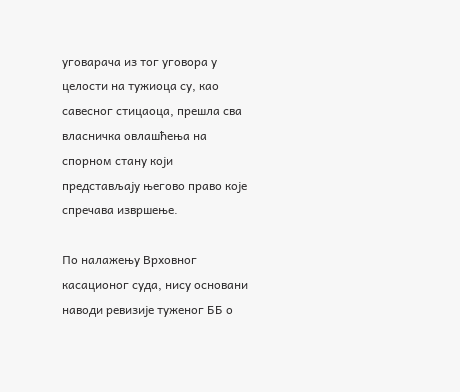уговарача из тог уговора у целости на тужиоца су, као савесног стицаоца, прешла сва власничка овлашћења на спорном стану који представљају његово право које спречава извршење.

По налажењу Врховног касационог суда, нису основани наводи ревизије туженог ББ о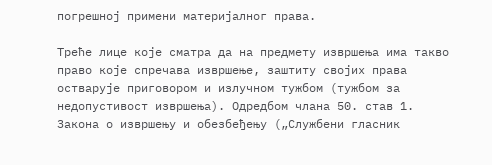погрешној примени материјалног права.

Треће лице које сматра да на предмету извршења има такво право које спречава извршење, заштиту својих права остварује приговором и излучном тужбом (тужбом за недопустивост извршења). Одредбом члана 50. став 1. Закона о извршењу и обезбеђењу („Службени гласник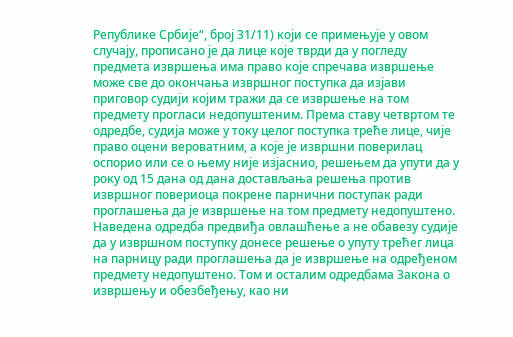Републике Србије“, број 31/11) који се примењује у овом случају, прописано је да лице које тврди да у погледу предмета извршења има право које спречава извршење може све до окончања извршног поступка да изјави приговор судији којим тражи да се извршење на том предмету прогласи недопуштеним. Према ставу четвртом те одредбе, судија може у току целог поступка треће лице, чије право оцени вероватним, а које је извршни поверилац оспорио или се о њему није изјаснио, решењем да упути да у року од 15 дана од дана достављања решења против извршног повериоца покрене парнични поступак ради проглашења да је извршење на том предмету недопуштено. Наведена одредба предвиђа овлашћење а не обавезу судије да у извршном поступку донесе решење о упуту трећег лица на парницу ради проглашења да је извршење на одређеном предмету недопуштено. Том и осталим одредбама Закона о извршењу и обезбеђењу, као ни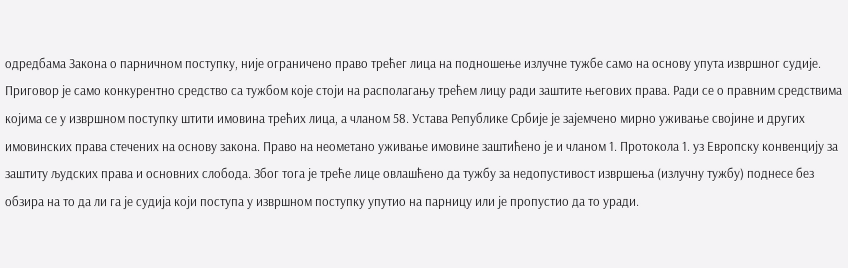одредбама Закона о парничном поступку, није ограничено право трећег лица на подношење излучне тужбе само на основу упута извршног судије. Приговор је само конкурентно средство са тужбом које стоји на располагању трећем лицу ради заштите његових права. Ради се о правним средствима којима се у извршном поступку штити имовина трећих лица, а чланом 58. Устава Републике Србије је зајемчено мирно уживање својине и других имовинских права стечених на основу закона. Право на неометано уживање имовине заштићено је и чланом 1. Протокола 1. уз Европску конвенцију за заштиту људских права и основних слобода. Због тога је треће лице овлашћено да тужбу за недопустивост извршења (излучну тужбу) поднесе без обзира на то да ли га је судија који поступа у извршном поступку упутио на парницу или је пропустио да то уради.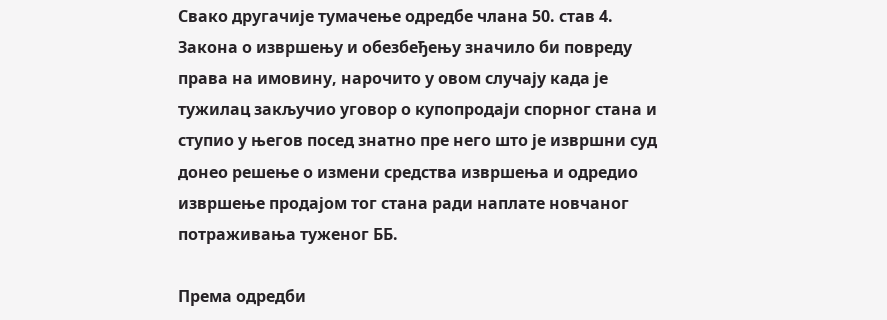Свако другачије тумачење одредбе члана 50. став 4. Закона о извршењу и обезбеђењу значило би повреду права на имовину, нарочито у овом случају када је тужилац закључио уговор о купопродаји спорног стана и ступио у његов посед знатно пре него што је извршни суд донео решење о измени средства извршења и одредио извршење продајом тог стана ради наплате новчаног потраживања туженог ББ.

Према одредби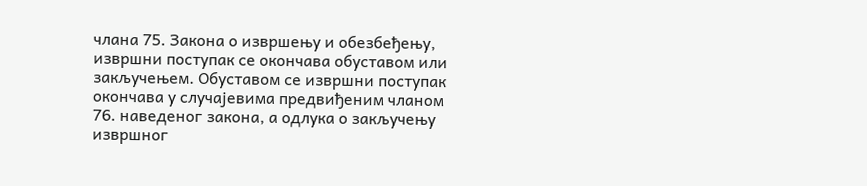члана 75. Закона о извршењу и обезбеђењу, извршни поступак се окончава обуставом или закључењем. Обуставом се извршни поступак окончава у случајевима предвиђеним чланом 76. наведеног закона, а одлука о закључењу извршног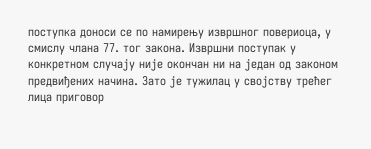поступка доноси се по намирењу извршног повериоца, у смислу члана 77. тог закона. Извршни поступак у конкретном случају није окончан ни на један од законом предвиђених начина. Зато је тужилац у својству трећег лица приговор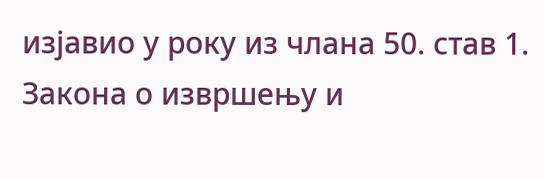изјавио у року из члана 50. став 1. Закона о извршењу и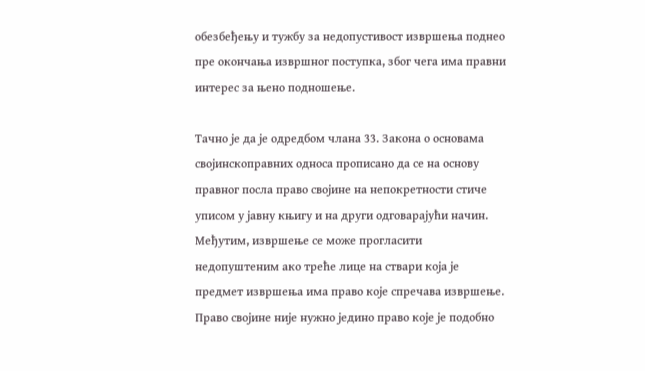обезбеђењу и тужбу за недопустивост извршења поднео пре окончања извршног поступка, због чега има правни интерес за њено подношење.

Тачно је да је одредбом члана 33. Закона о основама својинскоправних односа прописано да се на основу правног посла право својине на непокретности стиче уписом у јавну књигу и на други одговарајући начин. Међутим, извршење се може прогласити недопуштеним ако треће лице на ствари која је предмет извршења има право које спречава извршење. Право својине није нужно једино право које је подобно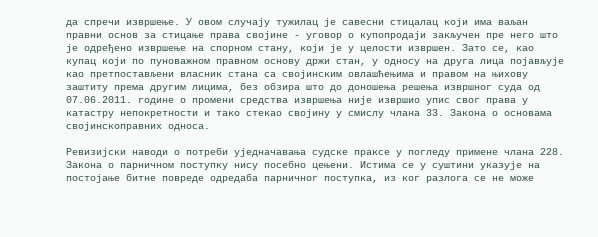да спречи извршење. У овом случају тужилац је савесни стицалац који има ваљан правни основ за стицање права својине - уговор о купопродаји закључен пре него што је одређено извршење на спорном стану, који је у целости извршен. Зато се, као купац који по пуноважном правном основу држи стан, у односу на друга лица појављује као претпостављени власник стана са својинским овлашћењима и правом на њихову заштиту према другим лицима, без обзира што до доношења решења извршног суда од 07.06.2011. године о промени средства извршења није извршио упис свог права у катастру непокретности и тако стекао својину у смислу члана 33. Закона о основама својинскоправних односа.

Ревизијски наводи о потреби уједначавања судске праксе у погледу примене члана 228. Закона о парничном поступку нису посебно цењени. Истима се у суштини указује на постојање битне повреде одредаба парничног поступка, из ког разлога се не може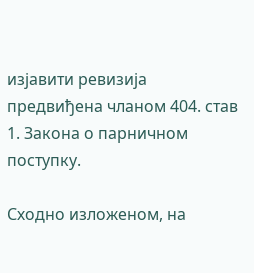изјавити ревизија предвиђена чланом 404. став 1. Закона о парничном поступку.

Сходно изложеном, на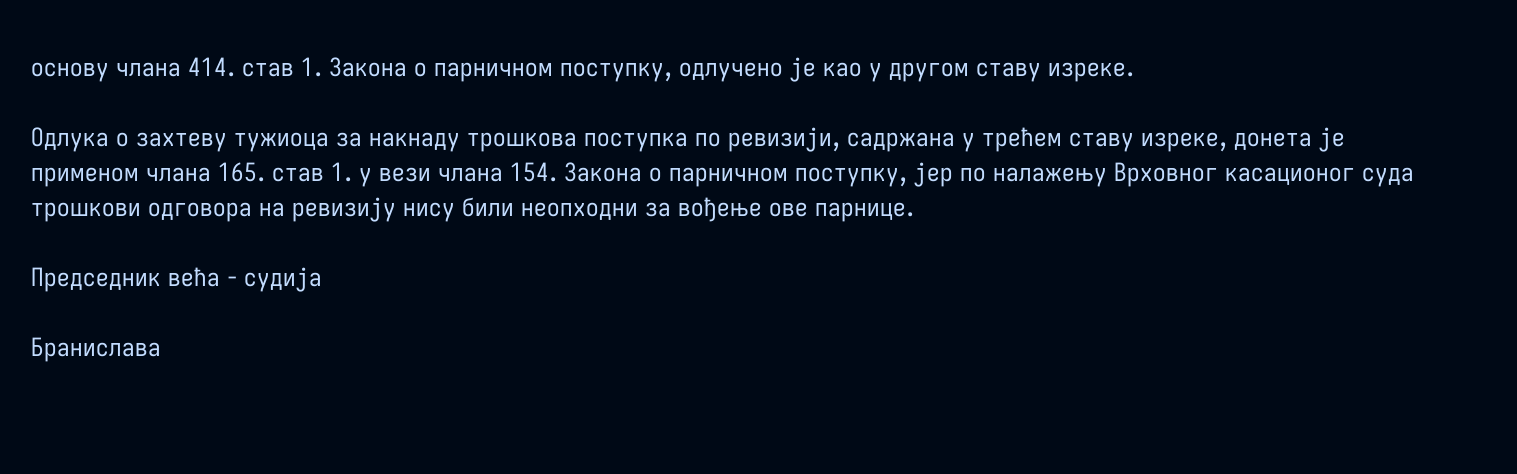основу члана 414. став 1. Закона о парничном поступку, одлучено је као у другом ставу изреке.

Одлука о захтеву тужиоца за накнаду трошкова поступка по ревизији, садржана у трећем ставу изреке, донета је применом члана 165. став 1. у вези члана 154. Закона о парничном поступку, јер по налажењу Врховног касационог суда трошкови одговора на ревизију нису били неопходни за вођење ове парнице.

Председник већа - судија

Бранислава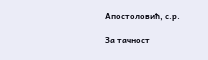Апостоловић, с.р.

За тачност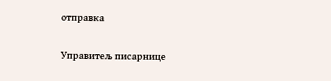отправка

Управитељ писарнице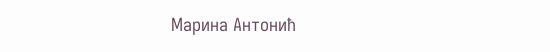Марина Антонић